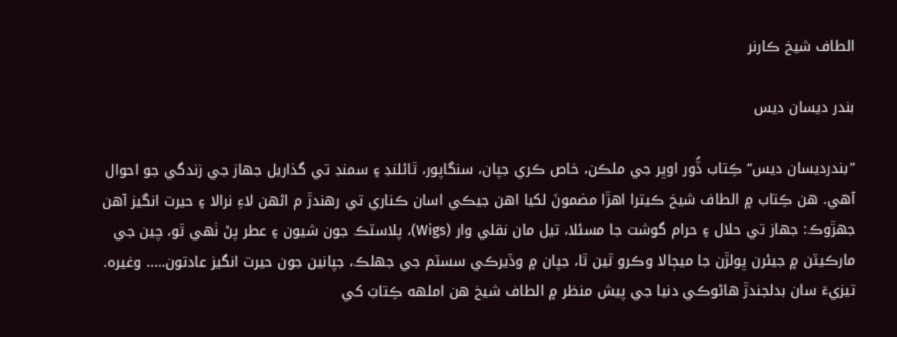الطاف شيخ ڪارنر

بندر ديسان ديس

”بندرديسان ديس“ ڪِتاب ڏُور اوڀر جي ملڪن، خاص ڪري جپان، سنگاپور، ٿائلنڊ ۽ سمنڊ تي گذاريل جهاز جي زندگي جو احوال آهي. هن ڪِتاب ۾ الطاف شيخ ڪيترا اهڙا مضمونَ لکيا اهن جيڪي اسان ڪناري تي رهندڙ م اڻهن لاءِ نرالا ۽ حيرت انگيز آهن جهڙوڪ: جهاز تي حلال ۽ حرام گوشت جا مسئلا، تيل مان نقلي وار (Wigs)، پلاسٽڪ جون شيون ۽ عطر پڻ ٺهي ٿو، چين جي مارڪيٽن ۾ جيئرن ڀولڙن جا ميڄالا وڪرو ٿين ٿا، جپان ۾ وڏيرڪي سسٽم جي جھلڪ، جپانين جون حيرت انگيز عادتون….. وغيره.
تيزيءَ سان بدلجندڙ هاڻوڪي دنيا جي پيش منظر ۾ الطاف شيخ هن املهه ڪِتابَ کي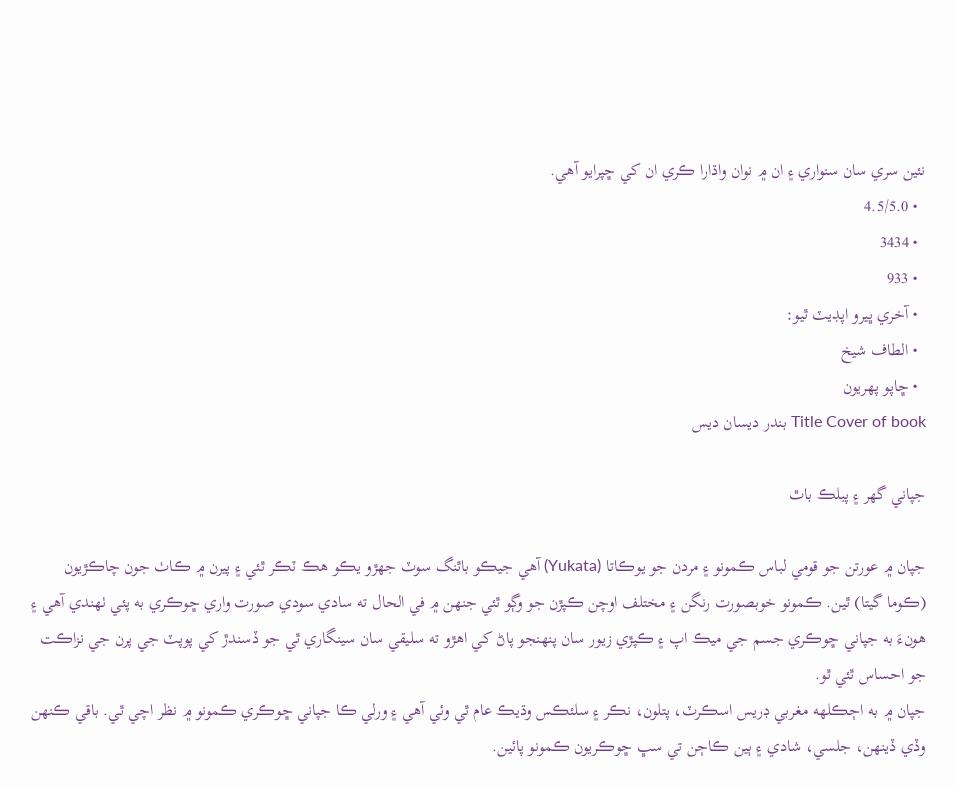نئين سري سان سنواري ۽ ان ۾ نوان واڌارا ڪري ان کي ڇپرايو آهي.
  • 4.5/5.0
  • 3434
  • 933
  • آخري ڀيرو اپڊيٽ ٿيو:
  • الطاف شيخ
  • ڇاپو پھريون
Title Cover of book بندر ديسان ديس

جپاني گهر ۽ پبلڪ باٿ

جپان ۾ عورتن جو قومي لباس ڪمونو ۽ مردن جو يوڪاتا (Yukata) آهي جيڪو باٿنگ سوٽ جهڙو يڪو هڪ ٽڪر ٿئي ۽ پيرن ۾ ڪاٺ جون چاڪڙيون (ڪوما گيتا) ٿين. ڪمونو خوبصورت رنگن ۽ مختلف اوچن ڪپڙن جو وڳو ٿئي جنهن ۾ في الحال ته سادي سودي صورت واري ڇوڪري به پئي ٺهندي آهي ۽ هونءَ به جپاني ڇوڪري جسم جي ميڪ اپ ۽ ڪپڙي زيور سان پنهنجو پاڻ کي اهڙو ته سليقي سان سينگاري ٿي جو ڏسندڙ کي پوپٽ جي پرن جي نزاڪت جو احساس ٿئي ٿو.
جپان ۾ به اڄڪلهه مغربي ڊريس اسڪرٽ، پتلون، نڪر ۽ سلئڪس وڌيڪ عام ٿي وئي آهي ۽ ورلي ڪا جپاني ڇوڪري ڪمونو ۾ نظر اچي ٿي. باقي ڪنهن وڏي ڏينهن، جلسي، شادي ۽ ٻين ڪاڄن تي سڀ ڇوڪريون ڪمونو پائين.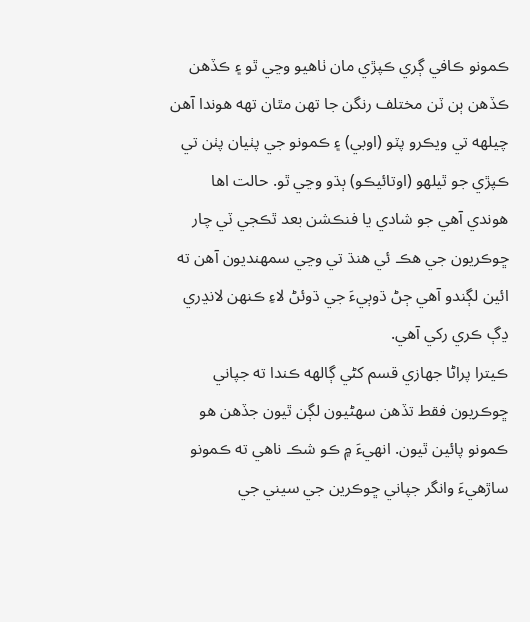ڪمونو ڪافي ڳري ڪپڙي مان ٺاهيو وڃي ٿو ۽ ڪڏهن ڪڏهن ٻن ٽن مختلف رنگن جا تهن مٿان تهه هوندا آهن چيلهه تي ويڪرو پٽو (اوبي) ۽ ڪمونو جي پٺيان پٺن تي ڪپڙي جو ٿيلهو (اوتائيڪو) ٻڌو وڃي ٿو. حالت اها هوندي آهي جو شادي يا فنڪشن بعد ٿڪجي ٽي چار ڇوڪريون جي هڪ ئي هنڌ تي وڃي سمهنديون آهن ته ائين لڳندو آهي ڄڻ ڌوٻيءَ جي ڌوئڻ لاءِ ڪنهن لانڍري ڍڳ ڪري رکي آهي.
ڪيترا پراڻا جهازي قسم کڻي ڳالهه ڪندا ته جپاني ڇوڪريون فقط تڏهن سهڻيون لڳن ٿيون جڏهن هو ڪمونو پائين ٿيون. انهيءَ ۾ ڪو شڪ ناهي ته ڪمونو ساڙهيءَ وانگر جپاني ڇوڪرين جي سيني جي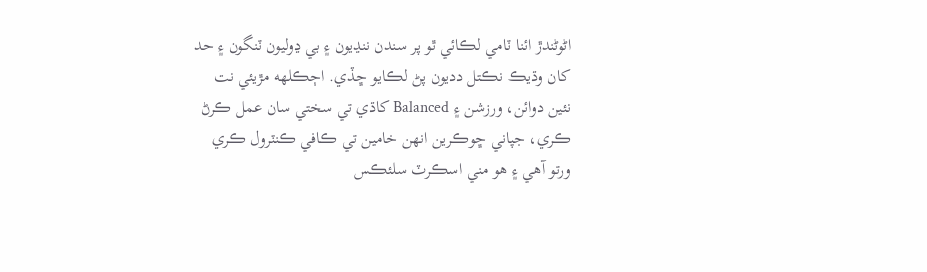اڻوڻندڙ ائنا ٽامي لڪائي ٿو پر سندن ننڍيون ۽ بي ڍوليون ٽنگون ۽ حد کان وڌيڪ نڪتل دديون پڻ لڪايو ڇڏي. اڄڪلهه مڙيئي نت نئين دوائن، ورزشن ۽ Balanced کاڌي تي سختي سان عمل ڪرڻ ڪري، جپاني ڇوڪرين انهن خامين تي ڪافي ڪنٽرول ڪري ورتو آهي ۽ هو مني اسڪرٽ سلئڪس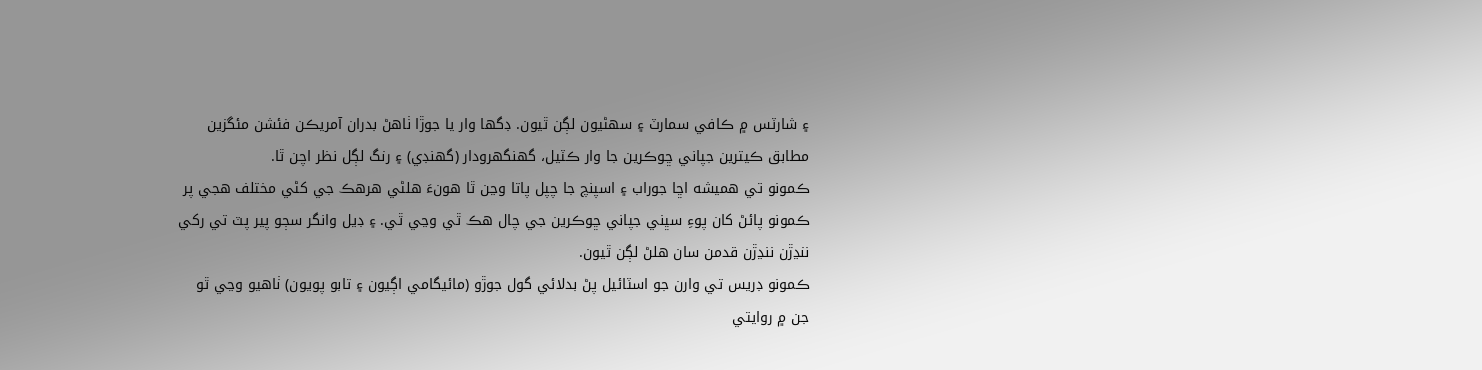۽ شارٽس ۾ ڪافي سمارٽ ۽ سهڻيون لڳن ٿيون. ڊگها وار يا جوڙا ٺاهڻ بدران آمريڪن فئشن مئگزين مطابق ڪيترين جپاني ڇوڪرين جا وار ڪٽيل، گهنگهرودار (گهنڊي) ۽ رنگ لڳل نظر اچن ٿا.
ڪمونو تي هميشه اڇا جوراب ۽ اسپنچ جا چپل پاتا وڃن ٿا هونءَ هلڻي هرهڪ جي کڻي مختلف هجي پر ڪمونو پائڻ کان پوءِ سڀني جپاني ڇوڪرين جي چال هڪ ٿي وڃي ٿي. ۽ ڊيل وانگر سڄو پير پٽ تي رکي ننڍڙن ننڍڙن قدمن سان هلڻ لڳن ٿيون.
ڪمونو ڊريس تي وارن جو اسٽائيل پڻ بدلائي گول جوڙو (مائيگامي اڳيون ۽ تابو پويون) ٺاهيو وڃي ٿو جن ۾ روايتي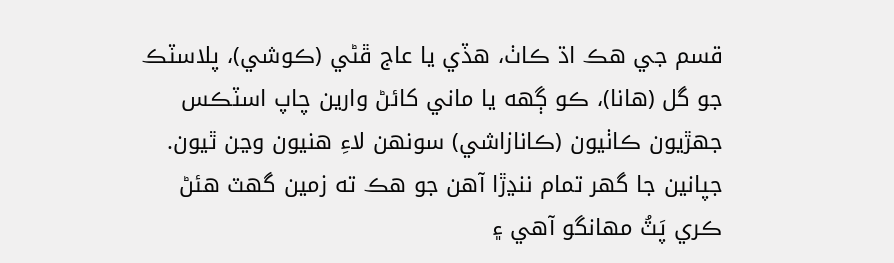قسم جي هڪ اڌ ڪاٺ، هڏي يا عاج ڦڻي (ڪوشي)، پلاسٽڪ جو گل (هانا)، ڪو ڳهه يا ماني کائڻ وارين چاپ اسٽڪس جهڙيون ڪاٺيون (ڪانازاشي) سونهن لاءِ هنيون وڃن ٿيون.
جپانين جا گهر تمام ننڍڙا آهن جو هڪ ته زمين گهٽ هئڻ ڪري پَٽُ مهانگو آهي ۽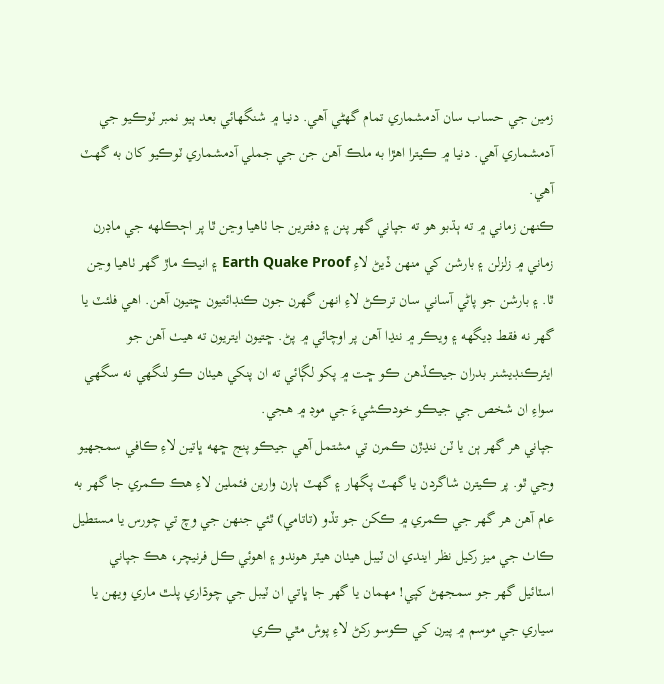زمين جي حساب سان آدمشماري تمام گهڻي آهي. دنيا ۾ شنگهائي بعد ٻيو نمبر ٽوڪيو جي آدمشماري آهي. دنيا ۾ ڪيترا اهڙا به ملڪ آهن جن جي جملي آدمشماري ٽوڪيو کان به گهٽ آهي.
ڪنهن زماني ۾ ته ٻڌبو هو ته جپاني گهر پنن ۽ دفترين جا ٺاهيا وڃن ٿا پر اڄڪلهه جي ماڊرن زماني ۾ زلزلن ۽ بارشن کي منهن ڏيڻ لاءِ Earth Quake Proof ۽ انيڪ ماڙ گهر ٺاهيا وڃن ٿا. ۽ بارشن جو پاڻي آساني سان ترڪڻ لاءِ انهن گهرن جون ڪنڊائتيون ڇتيون آهن. اهي فلئٽ يا گهر نه فقط ڊيگهه ۽ ويڪر ۾ ننڍا آهن پر اوچائي ۾ پڻ. ڇتيون ايتريون ته هيٺ آهن جو ايئرڪنڊيشنر بدران جيڪڏهن ڪو ڇت ۾ پکو لڳائي ته ان پنکي هيٺان ڪو لنگهي نه سگهي سواءِ ان شخص جي جيڪو خودڪشيءَ جي موڊ ۾ هجي.
جپاني هر گهر ٻن يا ٽن ننڍڙن ڪمرن تي مشتمل آهي جيڪو پنج ڇهه ڀاتين لاءِ ڪافي سمجهيو وڃي ٿو. پر ڪيترن شاگردن يا گهٽ پگهار ۽ گهٽ ٻارن وارين فئملين لاءِ هڪ ڪمري جا گهر به عام آهن هر گهر جي ڪمري ۾ ڪکن جو تڏو (تاتامي) ٿئي جنهن جي وچ تي چورس يا مستطيل ڪاٺ جي ميز رکيل نظر ايندي ان ٽيبل هيٺان هيٽر هوندو ۽ اهوئي ڪل فرنيچر، هڪ جپاني اسٽائيل گهر جو سمجهڻ کپي! مهمان يا گهر جا ڀاتي ان ٽيبل جي چوڌاري پلٿ ماري ويهن يا سياري جي موسم ۾ پيرن کي ڪوسو رکڻ لاءِ پوش مٿي ڪري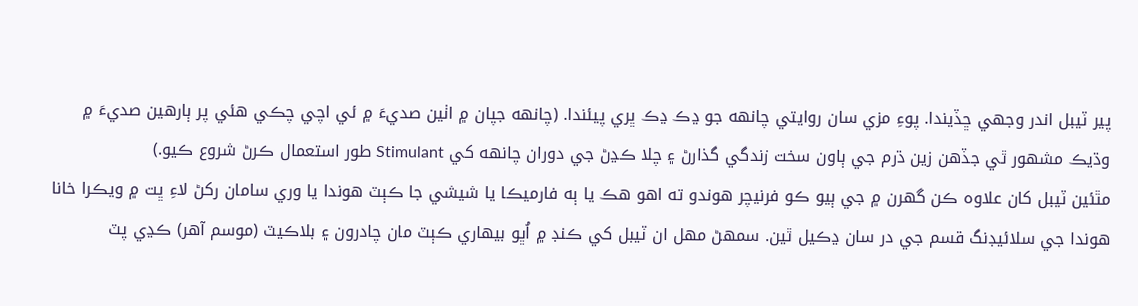پير ٽيبل اندر وجهي ڇڏيندا. پوءِ مزي سان روايتي چانهه جو ڍڪ ڍڪ ڀري پيئندا. (چانهه جپان ۾ اٺين صديءَ ۾ ئي اچي چڪي هئي پر ٻارهين صديءَ ۾ وڌيڪ مشهور ٿي جڏهن زين ڌرم جي ٻاون سخت زندگي گذارڻ ۽ چلا ڪڍڻ جي دوران چانهه کي Stimulant طور استعمال ڪرڻ شروع ڪيو.)
مٿئين ٽيبل کان علاوه ڪن گهرن ۾ جي ٻيو ڪو فرنيچر هوندو ته اهو هڪ يا ٻه فارميڪا يا شيشي جا ڪٻٽ هوندا يا وري سامان رکڻ لاءِ ڀت ۾ ويڪرا خانا هوندا جي سلائيڊنگ قسم جي در سان ڍڪيل ٿين. سمهڻ مهل ان ٽيبل کي ڪنڊ ۾ اُڀو بيهاري ڪٻٽ مان چادرون ۽ بلاڪيٽ (موسم آهر) ڪڍي پٽ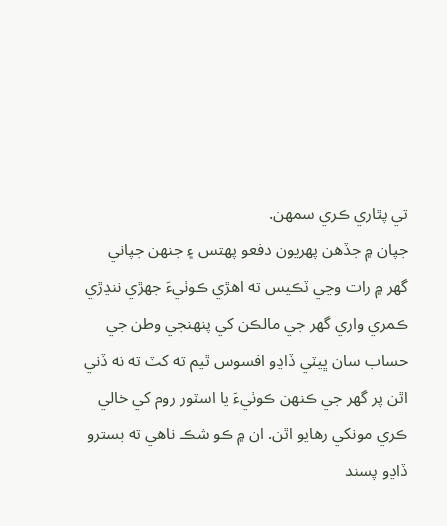تي پٿاري ڪري سمهن.
جپان ۾ جڏهن پهريون دفعو پهتس ۽ جنهن جپاني گهر ۾ رات وڃي ٽڪيس ته اهڙي ڪوٺيءَ جهڙي ننڍڙي ڪمري واري گهر جي مالڪن کي پنهنجي وطن جي حساب سان ڀيٽي ڏاڍو افسوس ٿيم ته کٽ ته نه ڏني اٿن پر گهر جي ڪنهن ڪوٺيءَ يا اسٽور روم کي خالي ڪري مونکي رهايو اٿن. ان ۾ ڪو شڪ ناهي ته بسترو ڏاڍو پسند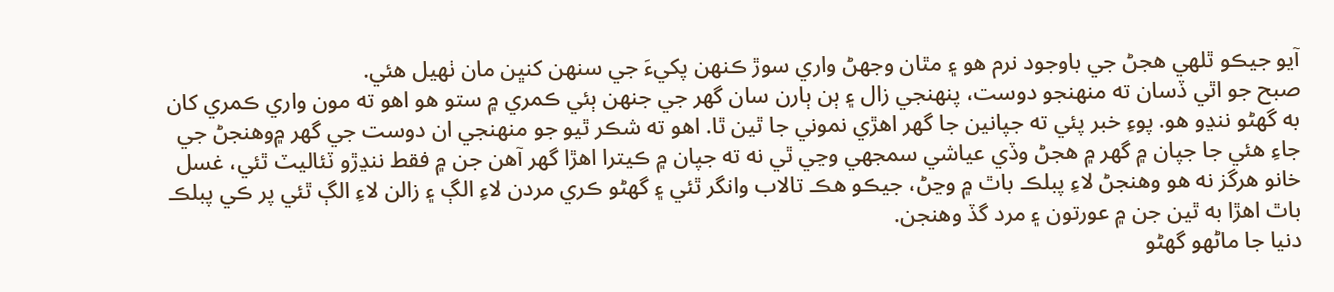آيو جيڪو ٿلهي هجڻ جي باوجود نرم هو ۽ مٿان وجهڻ واري سوڙ ڪنهن پکيءَ جي سنهن کنڀن مان ٺهيل هئي.
صبح جو اٿي ڏسان ته منهنجو دوست، پنهنجي زال ۽ ٻن ٻارن سان گهر جي جنهن ٻئي ڪمري ۾ ستو هو اهو ته مون واري ڪمري کان به گهڻو ننڍو هو. پوءِ خبر پئي ته جپانين جا گهر اهڙي نموني جا ٿين ٿا. اهو ته شڪر ٿيو جو منهنجي ان دوست جي گهر ۾وهنجڻ جي جاءِ هئي جا جپان ۾ گهر ۾ هجڻ وڏي عياشي سمجهي وڃي ٿي نه ته جپان ۾ ڪيترا اهڙا گهر آهن جن ۾ فقط ننڍڙو ٽئاليٽ ٿئي، غسل خانو هرگز نه هو وهنجڻ لاءِ پبلڪ باٿ ۾ وڃڻ، جيڪو هڪ تالاب وانگر ٿئي ۽ گهڻو ڪري مردن لاءِ الڳ ۽ زالن لاءِ الڳ ٿئي پر ڪي پبلڪ باٿ اهڙا به ٿين جن ۾ عورتون ۽ مرد گڏ وهنجن.
دنيا جا ماڻهو گهڻو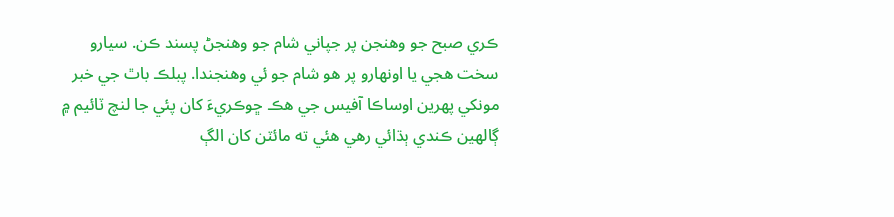ڪري صبح جو وهنجن پر جپاني شام جو وهنجڻ پسند ڪن. سيارو سخت هجي يا اونهارو پر هو شام جو ئي وهنجندا. پبلڪ باٿ جي خبر مونکي پهرين اوساڪا آفيس جي هڪ ڇوڪريءَ کان پئي جا لنچ ٽائيم ۾ ڳالهين ڪندي ٻڌائي رهي هئي ته مائٽن کان الڳ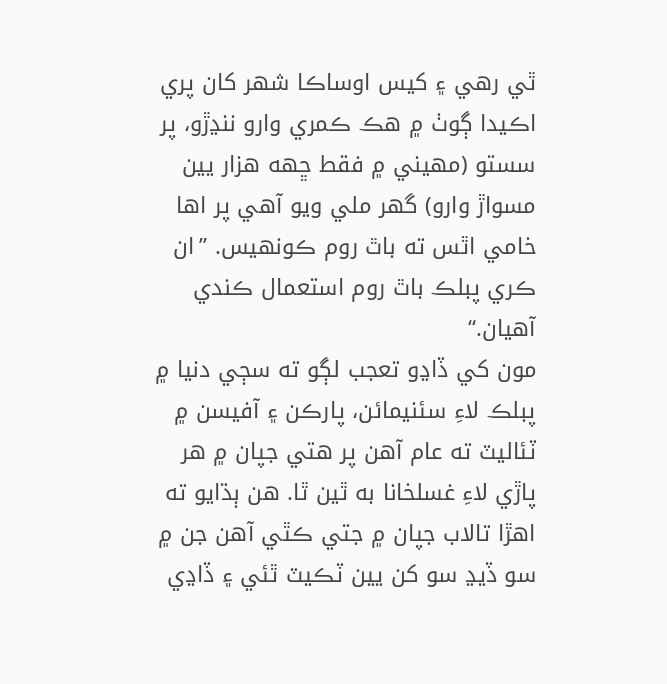ٿي رهي ۽ کيس اوساڪا شهر کان پري اڪيدا ڳوٺ ۾ هڪ ڪمري وارو ننڍڙو، پر سستو (مهيني ۾ فقط ڇهه هزار يين مسواڙ وارو) گهر ملي ويو آهي پر اها خامي اٿس ته باٿ روم ڪونهيس. ”ان ڪري پبلڪ باٿ روم استعمال ڪندي آهيان.“
مون کي ڏاڍو تعجب لڳو ته سڄي دنيا ۾ پبلڪ لاءِ سئنيمائن، پارڪن ۽ آفيسن ۾ ٽئاليٽ ته عام آهن پر هتي جپان ۾ هر پاڙي لاءِ غسلخانا به ٿين ٿا. هن ٻڌايو ته اهڙا تالاب جپان ۾ جتي ڪٿي آهن جن ۾ سو ڏيڍ سو کن يين ٽڪيٽ ٿئي ۽ ڏاڍي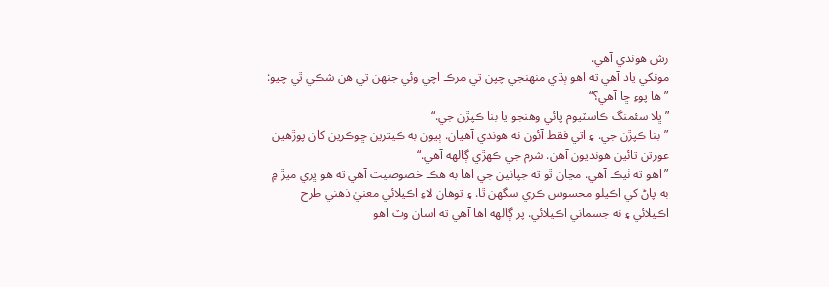رش هوندي آهي.
مونکي ياد آهي ته اهو ٻڌي منهنجي چپن تي مرڪ اچي وئي جنهن تي هن شڪي ٿي چيو:
”ها پوءِ ڇا آهي؟“
”ڀلا سئمنگ ڪاسٽيوم پائي وهنجو يا بنا ڪپڙن جي.“
”بنا ڪپڙن جي. ۽ اتي فقط آئون نه هوندي آهيان. ٻيون به ڪيترين ڇوڪرين کان پوڙهين عورتن تائين هونديون آهن. شرم جي ڪهڙي ڳالهه آهي.“
”اهو ته ٺيڪ آهي. مڃان ٿو ته جپانين جي اها به هڪ خصوصيت آهي ته هو ڀري ميڙ ۾ به پاڻ کي اڪيلو محسوس ڪري سگهن ٿا. ۽ توهان لاءِ اڪيلائي معنيٰ ذهني طرح اڪيلائي ۽ نه جسماني اڪيلائي. پر ڳالهه اها آهي ته اسان وٽ اهو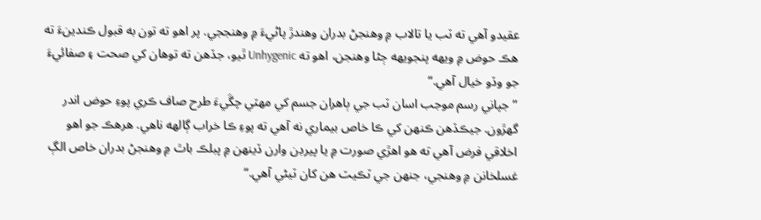عقيدو آهي ته ٽب يا تالاب ۾ وهنجڻ بدران وهندڙ پاڻيءَ ۾ وهنججي. پر اهو ته تون به قبول ڪندينءَ ته هڪ حوض ۾ ويهه پنجويهه ڄڻا وهنجن، اهو ته Unhygenic ٿيو، جڏهن ته توهان کي صحت ۽ صفائيءَ جو وڏو خيال آهي.“
”جپاني رسم موجب اسان ٽب جي ٻاهران جسم کي مهٽي چڱيءَ طرح صاف ڪري پوءِ حوض اندر گهڙون. جيڪڏهن ڪنهن کي ڪا خاص بيماري نه آهي ته پوءِ ڪا خراب ڳالهه ناهي. هرهڪ جو اهو اخلاقي فرض آهي ته هو اهڙي صورت ۾ يا پيرڊن وارن ڏينهن ۾ پبلڪ باٿ ۾ وهنجڻ بدران خاص الڳ غسلخانن ۾ وهنجي، جنهن جي ٽڪيٽ هن کان ٽيڻي آهي.“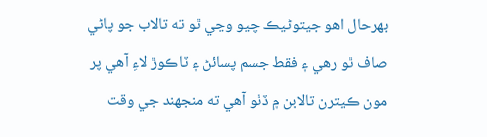بهرحال اهو جيتوڻيڪ چيو وڃي ٿو ته تالاب جو پاڻي صاف ٿو رهي ۽ فقط جسم پسائڻ ۽ ٽاڪوڙ لاءِ آهي پر مون ڪيترن تالابن ۾ ڏٺو آهي ته منجهند جي وقت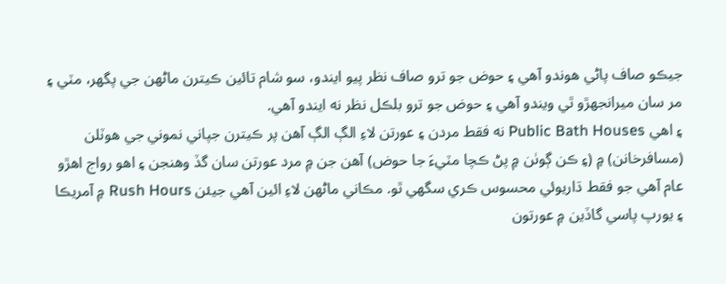جيڪو صاف پاڻي هوندو آهي ۽ حوض جو ترو صاف نظر پيو ايندو، سو شام تائين ڪيترن ماڻهن جي پگهر، مٽي ۽ مر سان ميرانجهڙو ٿي ويندو آهي ۽ حوض جو ترو بلڪل نظر نه ايندو آهي.
۽ اهي Public Bath Houses نه فقط مردن ۽ عورتن لاءِ الڳ الڳ آهن پر ڪيترن جپاني نموني جي هوٽلن (مسافرخانن) ۾ (۽ ڪن ڳوٺن ۾ پڻ ڪچا مٽيءَ جا حوض) آهن جن ۾ مرد عورتن سان گڏ وهنجن ۽ اهو رواج اهڙو عام آهي جو فقط ڌاريوئي محسوس ڪري سگهي ٿو. مڪاني ماڻهن لاءِ ائين آهي جيئن Rush Hours ۾ آمريڪا ۽ يورپ پاسي گاڏين ۾ عورتون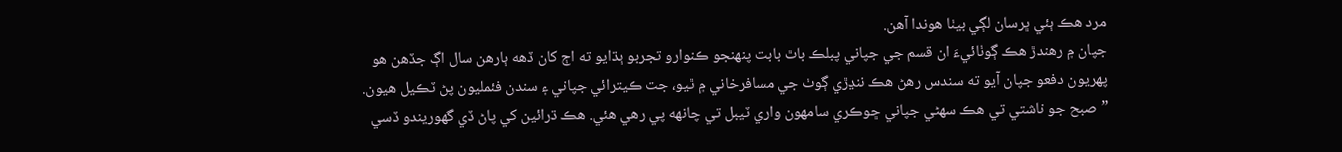مرد هڪ ٻئي ڀرسان لڳي بيٺا هوندا آهن.
جپان ۾ رهندڙ هڪ ڳوٺائيءَ ان قسم جي جپاني پبلڪ باٿ بابت پنهنجو ڪنوارو تجربو ٻڌايو ته اڄ کان ڏهه ٻارهن سال اڳ جڏهن هو پهريون دفعو جپان آيو ته سندس رهڻ هڪ ننڍڙي ڳوٺ جي مسافرخاني ۾ ٿيو، جت ڪيترائي جپاني ۽ سندن فئمليون پڻ ٽڪيل هيون. ”صبح جو ناشتي تي هڪ سهڻي جپاني ڇوڪري سامهون واري ٽيبل تي چانهه پي رهي هئي. هڪ ڌرائين کي پاڻ ڏي گهوريندو ڏسي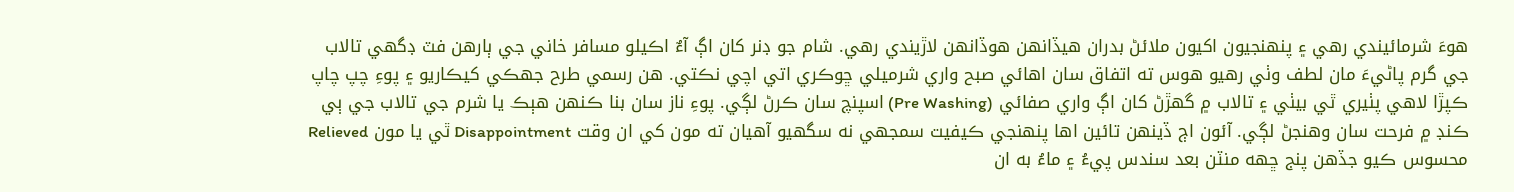هوءَ شرمائيندي رهي ۽ پنهنجيون اکيون ملائڻ بدران هيڏانهن هوڏانهن لاڙيندي رهي. شام جو ڊنر کان اڳ آءٌ اڪيلو مسافر خاني جي ٻارهن فٽ ڊگهي تالاب جي گرم پاڻيءَ مان لطف وٺي رهيو هوس ته اتفاق سان اهائي صبح واري شرميلي ڇوڪري اتي اچي نڪتي. هن رسمي طرح جهڪي کيڪاريو ۽ پوءِ چپ چاپ ڪپڙا لاهي پٺيري ٿي بيٺي ۽ تالاب ۾ گهڙڻ کان اڳ واري صفائي (Pre Washing) اسپنچ سان ڪرڻ لڳي. پوءِ ناز سان بنا ڪنهن هٻڪ يا شرم جي تالاب جي ٻي ڪنڊ ۾ فرحت سان وهنجڻ لڳي. آئون اڄ ڏينهن تائين اها پنهنجي ڪيفيت سمجهي نه سگهيو آهيان ته مون کي ان وقت Disappointment ٿي يا مون Relieved محسوس ڪيو جڏهن پنج ڇهه منٽن بعد سندس پيءُ ۽ ماءُ به ان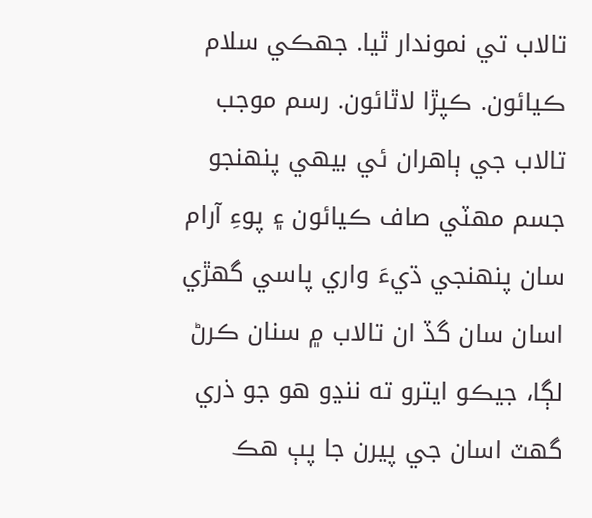تالاب تي نموندار ٿيا. جهڪي سلام ڪيائون. ڪپڙا لاٿائون. رسم موجب تالاب جي ٻاهران ئي بيهي پنهنجو جسم مهٽي صاف ڪيائون ۽ پوءِ آرام سان پنهنجي ڌيءَ واري پاسي گهڙي اسان سان گڏ ان تالاب ۾ سنان ڪرڻ لڳا، جيڪو ايترو ته ننڍو هو جو ذري گهٽ اسان جي پيرن جا پٻ هڪ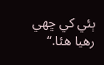ٻئي کي ڇهي رهيا هئا.“